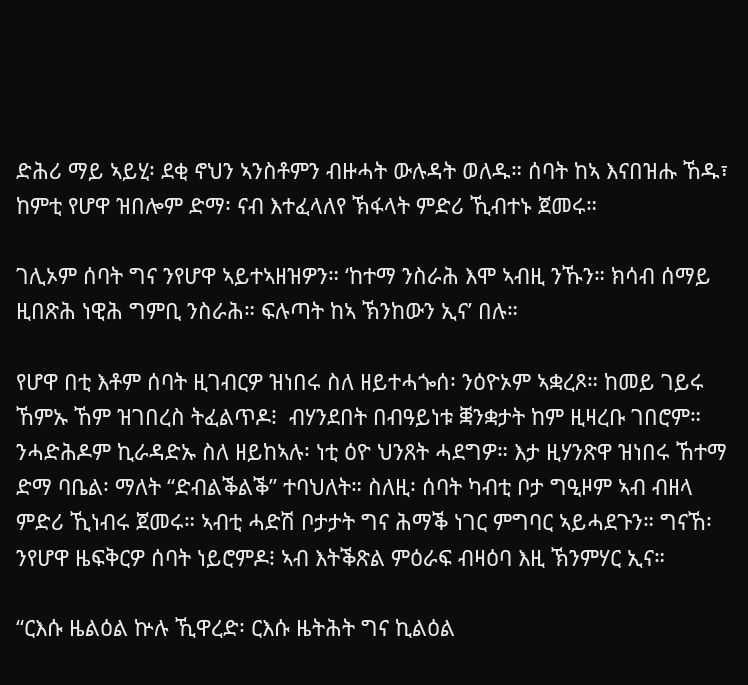ድሕሪ ማይ ኣይሂ፡ ደቂ ኖህን ኣንስቶምን ብዙሓት ውሉዳት ወለዱ። ሰባት ከኣ እናበዝሑ ኸዱ፣ ከምቲ የሆዋ ዝበሎም ድማ፡ ናብ እተፈላለየ ኽፋላት ምድሪ ኺብተኑ ጀመሩ።

ገሊኦም ሰባት ግና ንየሆዋ ኣይተኣዘዝዎን። ‘ከተማ ንስራሕ እሞ ኣብዚ ንኹን። ክሳብ ሰማይ ዚበጽሕ ነዊሕ ግምቢ ንስራሕ። ፍሉጣት ከኣ ኽንከውን ኢና’ በሉ።

የሆዋ በቲ እቶም ሰባት ዚገብርዎ ዝነበሩ ስለ ዘይተሓጐሰ፡ ንዕዮኦም ኣቋረጾ። ከመይ ገይሩ ኸምኡ ኸም ዝገበረስ ትፈልጥዶ፧  ብሃንደበት በብዓይነቱ ቛንቋታት ከም ዚዛረቡ ገበሮም። ንሓድሕዶም ኪራዳድኡ ስለ ዘይከኣሉ፡ ነቲ ዕዮ ህንጸት ሓደግዎ። እታ ዚሃንጽዋ ዝነበሩ ኸተማ ድማ ባቤል፡ ማለት “ድብልቕልቕ” ተባህለት። ስለዚ፡ ሰባት ካብቲ ቦታ ግዒዞም ኣብ ብዘላ ምድሪ ኺነብሩ ጀመሩ። ኣብቲ ሓድሽ ቦታታት ግና ሕማቕ ነገር ምግባር ኣይሓደጉን። ግናኸ፡ ንየሆዋ ዜፍቅርዎ ሰባት ነይሮምዶ፧ ኣብ እትቕጽል ምዕራፍ ብዛዕባ እዚ ኽንምሃር ኢና።

“ርእሱ ዜልዕል ኵሉ ኺዋረድ፡ ርእሱ ዜትሕት ግና ኪልዕል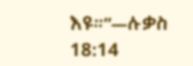እዩ።”—ሉቃስ 18:14